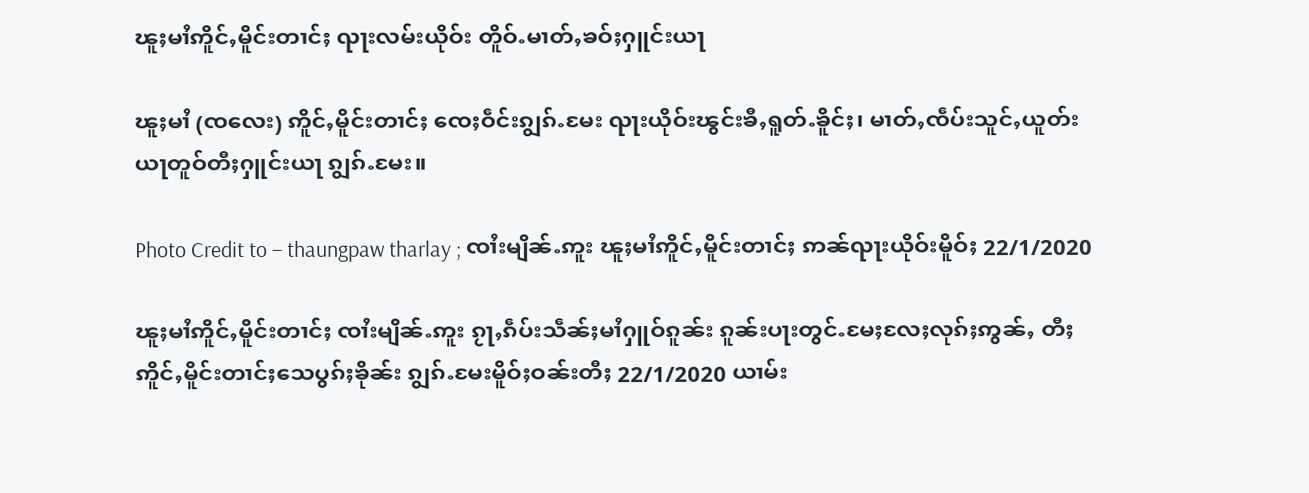ၽူႈမၢႆဢိူင်ႇမိူင်းတၢင်ႈ ၺႃးလမ်းယိုဝ်း တိူဝ်ႉမၢတ်ႇၶဝ်ႈႁူင်းယႃ

ၽူႈမၢႆ (ၸလေး) ဢိူင်ႇမိူင်းတၢင်ႈ ၸေႈဝဵင်းၵျွၵ်ႉမႄး ၺႃးယိုဝ်းၽွင်းၶီႇရူတ်ႉၶိူင်ႈ၊ မၢတ်ႇၸဵပ်းသူင်ႇယူတ်းယႃတူဝ်တီႈႁူင်းယႃ ၵျွၵ်ႉမႄး။

Photo Credit to – thaungpaw tharlay ; ၸၢႆးမျိၼ်ႉဢူး ၽူႈမၢႆဢိူင်ႇမိူင်းတၢင်ႈ ဢၼ်ၺႃးယိုဝ်းမိူဝ်ႈ 22/1/2020

ၽူႈမၢႆဢိူင်ႇမိူင်းတၢင်ႈ ၸၢႆးမျိၼ်ႉဢူး ၵႂႃႇၵဵပ်းသဵၼ်ႈမၢႆႁူဝ်ၵူၼ်း ၵူၼ်းပႃးတွင်ႉမႄႈလႄႈလုၵ်ႈဢွၼ်ႇ တီႈဢိူင်ႇမိူင်းတၢင်ႈသေပွၵ်ႈၶိုၼ်း ၵျွၵ်ႉမႄးမိူဝ်ႈဝၼ်းတီႈ 22/1/2020 ယၢမ်း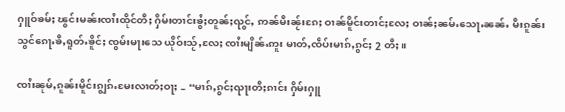ႁူဝ်ၶမ်ႈ ၽွင်းမၼ်းၸၢႆးထိုင်တီႈ ႁိမ်းတၢင်းၶွႆႈတူၼ်ႈၺွင်ႇ ဢၼ်မီးၼႂ်းၵႄႈ ဝၢၼ်မိူင်းတၢင်ႈလႄႈ ဝၢၼ်ႈၼမ်ႉသေႃႉၼၼ်ႉ မီးၵူၼ်းသွင်ၵေႃႉၶီႇရူတ်ႉၶိူင်ႈ ၸွမ်းမႃးသေ ယိုဝ်းသႂ်ႇလႄႈ ၸၢႆးမျိၼ်ႉဢူး မၢတ်ႇၸဵပ်းမၢၵ်ႇၵွင်ႈ 2 တီႈ။

ၸၢႆးၼုမ်ႇၵူၼ်းမိူင်းၵျွၵ်ႉမႄးလၢတ်ႈဝႃႈ – “မၢၵ်ႇၵွင်ႈၺႃးတီႈၵၢင်း ႁိမ်းႁူ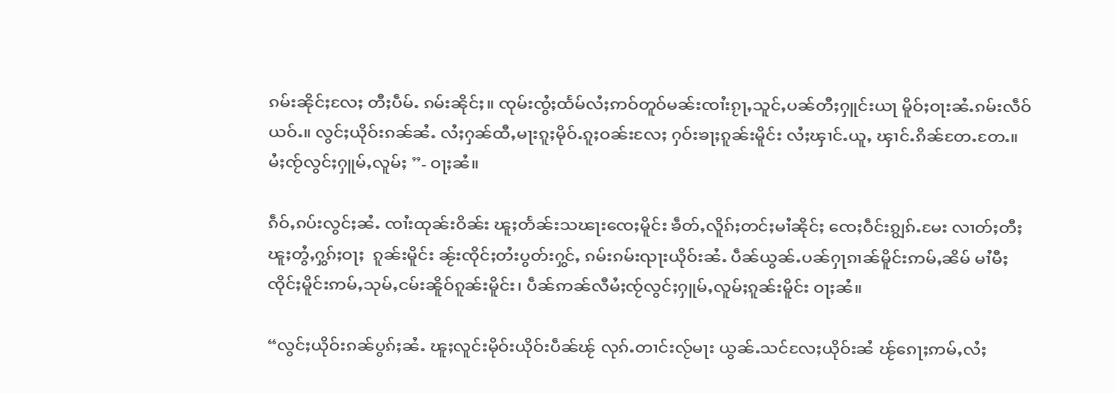ၵမ်းၼိုင်ႈလႄႈ တီႈပဵမ်ႉ ၵမ်းၼိုင်ႈ။ ၸုမ်းၸွႆႈထႅမ်လႆႈဢဝ်တူဝ်မၼ်းၸၢႆးၵႂႃႇသူင်ႇပၼ်တီႈႁူင်းယႃ မိူဝ်ႈဝႃးၼႆႉၵမ်းလဵဝ်ယဝ်ႉ။ လွင်ႈယိုဝ်းၵၼ်ၼႆႉ လႆႈႁၼ်ထီႇမႃးၵူႈမိုဝ်ႉၵူႈဝၼ်းလႄႈ ႁဝ်းၶႃႈၵူၼ်းမိူင်း လႆႈၾၢင်ႉယူႇ ၾၢင်ႉၵိၼ်တႄႉတႄႉ။ မႆႈၸႂ်လွင်ႈႁူမ်ႇလူမ်ႈ ”- ဝႃႈၼႆ။

ၵဵဝ်ႇၵပ်းလွင်ႈၼႆႉ ၸၢႆးထုၼ်းဝိၼ်း ၽူႈတႅၼ်းသၽႃးၸေႈမိူင်း ၶဵတ်ႇလိူၵ်ႈတင်ႈမၢႆၼိုင်ႈ ၸေႈဝဵင်းၵျွၵ်ႉမႄး လၢတ်ႈတီႈၽူႈတွႆႇႁွၵ်ႈဝႃႈ  ၵူၼ်းမိူင်း ၼႂ်းၸိုင်ႈတႆးပွတ်းႁွင်ႇ ၵမ်းၵမ်းၺႃးယိုဝ်းၼႆႉ ပဵၼ်ယွၼ်ႉပၼ်ႁႃၵၢၼ်မိူင်းဢမ်ႇၼိမ် မၢႆမီႈၸိုင်ႈမိူင်းဢမ်ႇသုမ်ႇငမ်းၼိူဝ်ၵူၼ်းမိူင်း၊ ပဵၼ်ဢၼ်လီမႆႈၸႂ်လွင်ႈႁူမ်ႇလူမ်ႈၵူၼ်းမိူင်း ဝႃႈၼႆ။

“လွင်ႈယိုဝ်းၵၼ်ပွၵ်ႈၼႆႉ ၽူႈလူင်းမိုဝ်းယိုဝ်းပဵၼ်ၽႂ် လုၵ်ႉတၢင်းလႂ်မႃး ယွၼ်ႉသင်လႄႈယိုဝ်းၼႆ ၽႂ်ၵေႃႈဢမ်ႇလႆႈ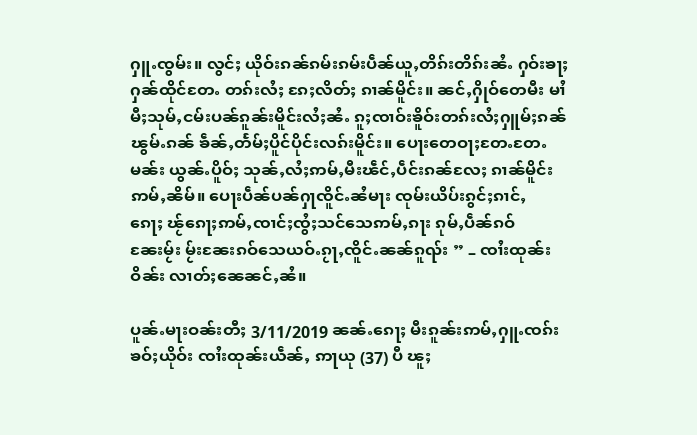ႁူႉၸွမ်း။ လွင်ႈ ယိုဝ်းၵၼ်ၵမ်းၵမ်းပဵၼ်ယူႇတိၵ်းတိၵ်းၼႆႉ ႁဝ်းၶႃႈႁၼ်ထိုင်တႄႉ တၵ်းလႆႈ ၵႄႈလိတ်ႈ ၵၢၼ်မိူင်း။ ၼင်ႇႁိုဝ်တေမီး မၢႆမီႈသုမ်ႇငမ်းပၼ်ၵူၼ်းမိူင်းလႆႈၼႆႉ ၵူႈၸၢဝ်းၶိူဝ်းတၵ်းလႆႈႁူမ်ႈၵၼ် ၽွမ်ႉၵၼ် ၶဵၼ်ႇတႅမ်ႈပိူင်ပိုင်းလၵ်းမိူင်း။ ပေႃးတေဝႃႈတႄႉတႄႉမၼ်း ယွၼ်ႉပိူဝ်ႈ သုၼ်ႇလႆႈဢမ်ႇမီးၽဵင်ႇပဵင်းၵၼ်လႄႈ ၵၢၼ်မိူင်းဢမ်ႇၼိမ်။ ပေႃးပဵၼ်ပၼ်ႁႃၸိူင်ႉၼႆမႃး ၸုမ်းယိပ်းၵွင်ႈၵၢင်ႇၵေႃႈ ၽႂ်ၵေႃႈဢမ်ႇၸၢင်ႈၸွႆႈသင်သေဢမ်ႇၵႃး ၵုမ်ႇပဵၼ်ၵဝ်ၼႄးမႂ်း မႂ်းၼႄးၵဝ်သေယဝ်ႉၵႂႃႇၸိူင်ႉၼၼ်ၵူၺ်း ” – ၸၢႆးထုၼ်းဝိၼ်း လၢတ်ႈၼေၼင်ႇၼႆ။

ပူၼ်ႉမႃးဝၼ်းတီႈ 3/11/2019 ၼၼ်ႉၵေႃႈ မီးၵူၼ်းဢမ်ႇႁူႉၸၵ်းၶဝ်ႈယိုဝ်း ၸၢႆးထုၼ်းယဵၼ်ႇ ဢႃယု (37) ပီ ၽူႈ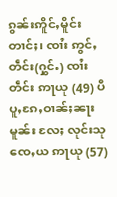ၵွၼ်းဢိူင်ႇမိူင်းတၢင်ႈ၊ ၸၢႆး ဢွင်ႇတဵင်း(ႁွင်ႉ) ၸၢႆးတဵင်း ဢႃယု (49) ပီ ပူႇၵႄႇဝၢၼ်ႈၼႃးမူၼ်း လႄႈ လုင်းသုၸေႇယ ဢႃယု (57)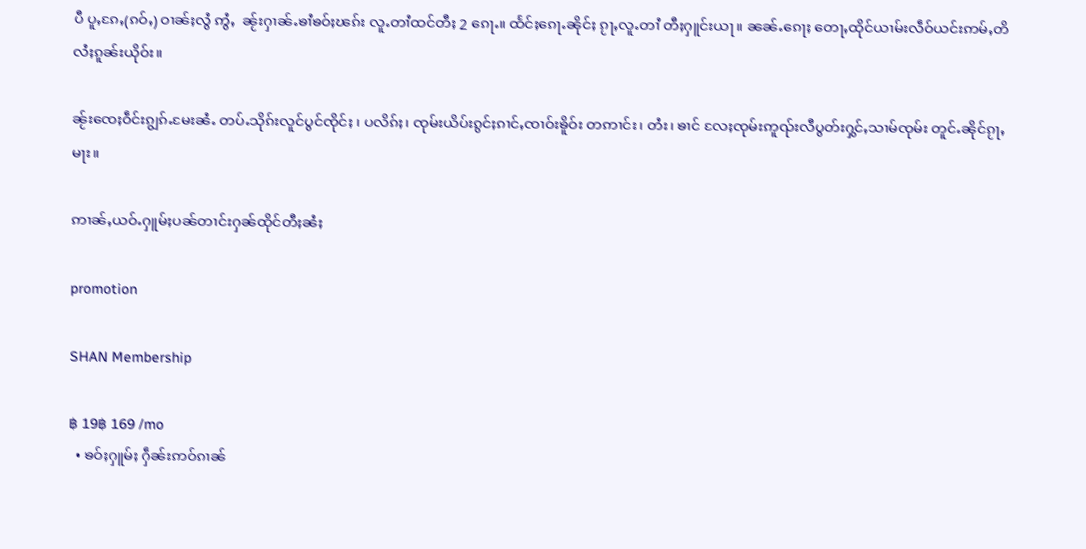ပီ ပူႇၵႄႇ(ၵဝ်ႇ) ဝၢၼ်ႈလွႆ ဢွႆႇ  ၼႂ်းႁၢၼ်ႉၶၢႆၶဝ်ႈၽၵ်း လူႉတၢႆထင်တီႈ 2 ၵေႃႉ။ ထႅင်ႈၵေႃႉၼိုင်ႈ ၵႂႃႇလူႉတၢႆ တီႈႁူင်းယႃ။ ၼၼ်ႉၵေႃႈ တေႃႇထိုင်ယၢမ်းလဵဝ်ယင်းဢမ်ႇတိလႆႈၵူၼ်းယိုဝ်း။

ၼႂ်းၸေႈဝဵင်းၵျွၵ်ႉမႄးၼႆႉ တပ်ႉသိုၵ်းလူင်ပွင်ၸိုင်ႈ ၊ ပလိၵ်ႈ၊ ၸုမ်းယိပ်းၵွင်ႈၵၢင်ႇၸၢဝ်းၶိူဝ်း တဢၢင်း၊ တႆး၊ ၶၢင် လႄႈၸုမ်းဢူၺ်းလီပွတ်းႁွင်ႇသၢမ်ၸုမ်း တူင်ႉၼိုင်ၵႂႃႇမႃး။

ဢၢၼ်ႇယဝ်ႉႁူမ်ႈပၼ်တၢင်းႁၼ်ထိုင်တီႈၼႆႈ

promotion

SHAN Membership

฿ 19฿ 169 /mo
  • ၶဝ်ႈႁူမ်ႈ ႁဵၼ်းဢဝ်ၵၢၼ်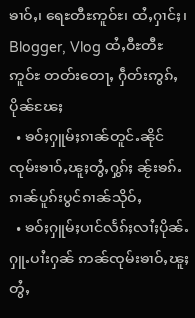ၶၢဝ်ႇ၊ ရေႊတီႊဢူဝ်ႊ၊ ထႆႇႁၢင်ႈ၊ Blogger, Vlog ထႆႇဝီႊတီႊဢူဝ်ႊ တတ်းတေႃႇ ႁဵတ်းဢွၵ်ႇ ပိုၼ်ၽႄႈ
  • ၶဝ်ႈႁူမ်ႈၵၢၼ်တူင်ႉၼိုင်ၸုမ်းၶၢဝ်ႇၽူႈတွႆႇႁွၵ်ႈ ၼႂ်းၶၵ်ႉၵၢၼ်ပူၵ်းပွင်ၵၢၼ်သိုဝ်ႇ
  • ၶဝ်ႈႁူမ်ႈပၢင်လႅၵ်ႈလၢႆႈပိုၼ်ႉႁူႉပၢႆးႁၼ် ဢၼ်ၸုမ်းၶၢဝ်ႇၽူႈတွႆႇ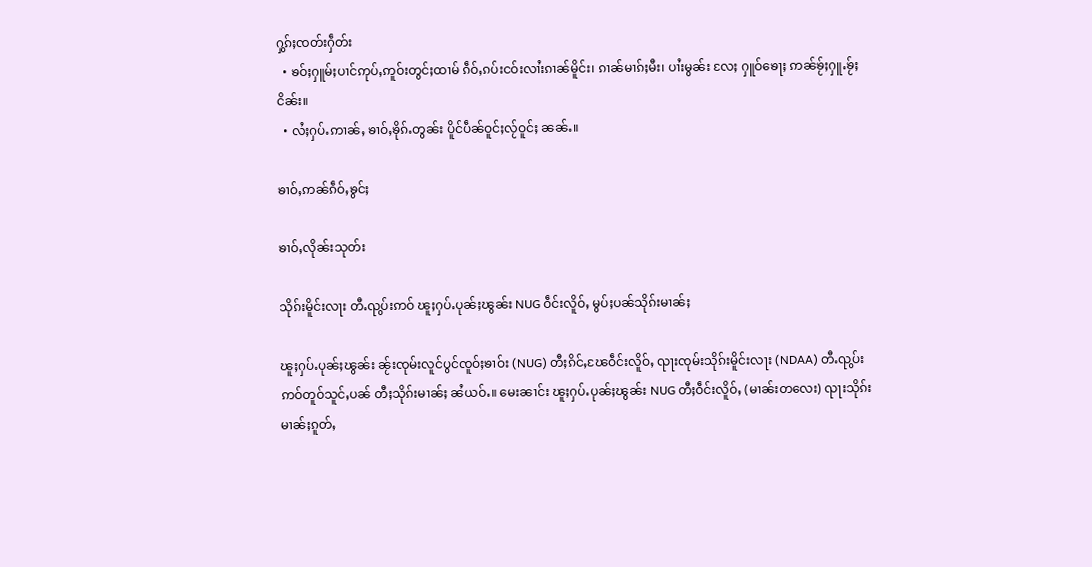ႁွၵ်ႈၸတ်းႁဵတ်း
  • ၶဝ်ႈႁူမ်ႈပၢင်ဢုပ်ႇဢူဝ်းတွင်ႈထၢမ် ၵဵဝ်ႇၵပ်းငဝ်းလၢႆးၵၢၼ်မိူင်း၊ ၵၢၼ်မၢၵ်ႈမီး၊ ပၢႆးမွၼ်း လႄႈ ႁူဝ်ၶေႃႈ ဢၼ်ၶႂ်ႈႁူႉၶႂ်ႈငိၼ်း။
  • လႆႈႁပ်ႉဢၢၼ်ႇ ၶၢဝ်ႇၶိုၵ်ႉတွၼ်း ပိူင်ပဵၼ်ဝူင်ႈလႂ်ဝူင်ႈ ၼၼ်ႉ။

ၶၢဝ်ႇဢၼ်ၵဵဝ်ႇၶွင်ႈ

ၶၢဝ်ႇလိုၼ်းသုတ်း

သိုၵ်းမိူင်းလႃး တီႉၺွပ်းဢဝ် ၽူႈႁပ်ႉပုၼ်ႈၽွၼ်း NUG ဝဵင်းလိူဝ်ႇ မွပ်ႈပၼ်သိုၵ်းမၢၼ်ႈ

ၽူႈႁပ်ႉပုၼ်ႈၽွၼ်း ၼႂ်းၸုမ်းလူင်ပွင်ၸူဝ်ႈၶၢဝ်း (NUG) တီႈၵိင်ႇၽႄဝဵင်းလိူဝ်ႇ ၺႃးၸုမ်းသိုၵ်းမိူင်းလႃး (NDAA) တီႉၺွပ်းဢဝ်တူဝ်သူင်ႇပၼ် တီႈသိုၵ်းမၢၼ်ႈ ၼႆယဝ်ႉ။ မေးၼၢင်း ၽူႈႁပ်ႉပုၼ်ႈၽွၼ်း NUG တီႈဝဵင်းလိူဝ်ႇ (မၢၼ်းတလေး) ၺႃးသိုၵ်းမၢၼ်ႈၵူတ်ႇ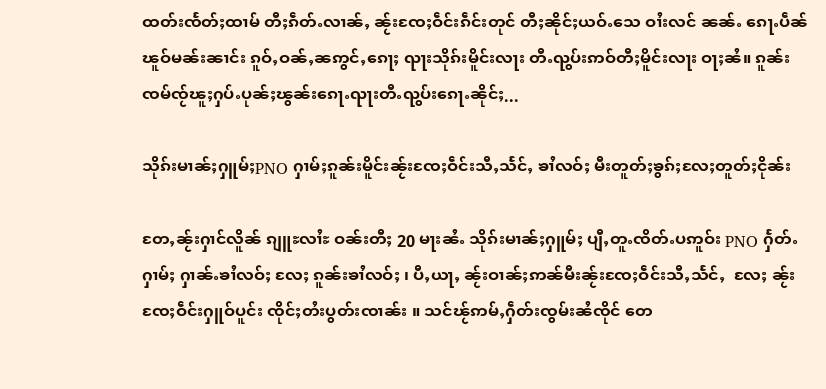ထတ်းၸႅတ်ႈထၢမ် တီႈၵဵတ်ႉလၢၼ်ႇ ၼႂ်းၸႄႈဝဵင်းၵဵင်းတုင် တီႈၼိုင်ႈယဝ်ႉသေ ဝၢႆးလင် ၼၼ်ႉ ၵေႃႉပဵၼ်ၽူဝ်မၼ်းၼၢင်း ၵူဝ်ႇဝၼ်ႇၼဢွင်ႇၵေႃႈ ၺႃးသိုၵ်းမိူင်းလႃး တီႉၺွပ်းဢဝ်တီႈမိူင်းလႃး ဝႃႈၼႆ။ ၵူၼ်းၸမ်ၸႂ်ၽူႈႁပ်ႉပုၼ်ႈၽွၼ်းၵေႃႉၺႃးတီႉၺွပ်းၵေႃႉၼိုင်ႈ...

သိုၵ်းမၢၼ်ႈႁူမ်ႈPNO ႁၢမ်ႈၵူၼ်းမိူင်းၼႂ်းၸႄႈဝဵင်းသီႇသႅင်ႇ ၶၢႆလဝ်ႈ မီးတူတ်ႈၶွၵ်ႈလႄႈတူတ်ႈငိုၼ်း

တႄႇၼႂ်းႁၢင်လိူၼ် ၵျူႊလၢႆႊ ဝၼ်းတီႈ 20 မႃးၼႆႉ သိုၵ်းမၢၼ်ႈႁူမ်ႈ ပျီႇတူႉၸိတ်ႉပဢူဝ်း PNO ႁႅတ်ႉႁၢမ်ႈ ႁၢၼ်ႉၶၢႆလဝ်ႈ လႄႈ ၵူၼ်းၶၢႆလဝ်ႈ ၊ ပီႇယႃႇ ၼႂ်းဝၢၼ်ႈဢၼ်မီးၼႂ်းၸႄႈဝဵင်းသီႇသႅင်ႇ  လႄႈ ၼႂ်းၸႄႈဝဵင်းႁူဝ်ပူင်း ၸိုင်ႈတႆးပွတ်းၸၢၼ်း ။ သင်ၽႂ်ဢမ်ႇႁဵတ်းၸွမ်းၼႆၸိုင် တေ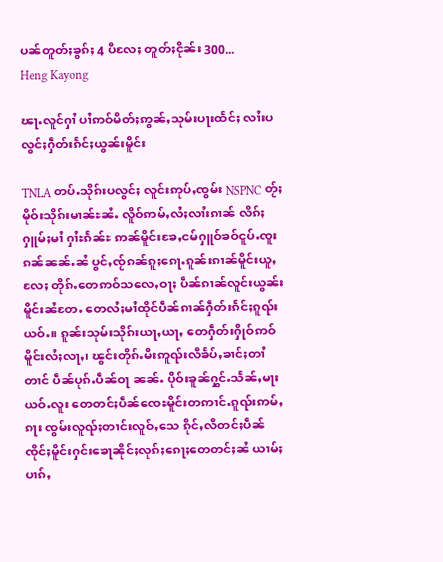ပၼ်တူတ်ႈၶွၵ်ႈ 4 ပီလႄႈ တူတ်ႈငိုၼ်း 300...
Heng Kayong

ၽႃႉလူင်ႁၢႆ ပၢႆဢဝ်မိတ်ႈဢွၼ်ႇသုမ်းပႃးထႅင်ႈ လၢႆးပလွင်ႈႁဵတ်းၵႅင်ႈယွၼ်းမိူင်း

TNLA တပ်ႉသိုၵ်းပလွင်ႈ လူင်းဢုပ်ႇၸွမ်း NSPNC တႂ်ႈမိုဝ်းသိုၵ်းမၢၼ်ႊၼႆႉ လိူဝ်ဢမ်ႇလႆႈလၢႆးၵၢၼ် လိၵ်ႈႁူမ်ႈမၢႆ ႁၢႆႊၵႅၼ်ႊ ဢၼ်မိူင်းၶႄႇငမ်ႁူဝ်ၶဝ်ငူပ်ႉၸူးၵၼ်ၼၼ်ႉၼႆ ပွင်ႇၸႂ်ၵၼ်ၵူႈၵေႃႉၵူၼ်းၵၢၼ်မိူင်းယူႇလႄႈ တိုၵ်ႉတေဢဝ်သလေႇဝႃႈ ပဵၼ်ၵၢၼ်လူင်းယွၼ်းမိူင်းၼႆတႄႉ တေလႆႈမၢႆထိုင်ပဵၼ်ၵၢၼ်ႁဵတ်းၵႅင်ႈၵူၺ်းယဝ်ႉ။ ၵူၼ်းသုမ်းသိုၵ်းယႃႇယႃႇ တေႁဵတ်းႁိုဝ်ဢဝ်မိူင်းလႆႈလႃႇ၊ ၽွင်းတိုၵ်ႉမီးဢူၺ်းလီၶႅပ်ႇၶၢင်ႈတၢႆတၢင် ပဵၼ်ပုၵ်ႉပဵၼ်ဝႃ ၼၼ်ႉ ပိုဝ်းၶူၼ်ႁွင်ႉသႅၼ်ႇမႃးယဝ်ႉလူး တေတင်ႈပဵၼ်ၸေႊမိူင်းတဢၢင်ႉၵူၺ်းဢမ်ႇၵႃး ၸွမ်းလူၺ်ႈတၢင်းလူဝ်ႇသေ ၵိုင်ႇလီတင်ႈပဵၼ်ၸိုင်ႈမိူင်းႁင်းၶေႃၼိုင်ႈလုၵ်ႈၵေႃႈတေတင်ႈၼႆ ယၢမ်ႈပၢၵ်ႇ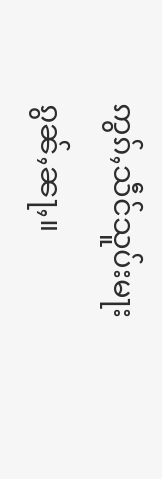ဢွၵ်ႇသဵင်သူပ်းမႃးၵွၼ်ႇၼႃႇ။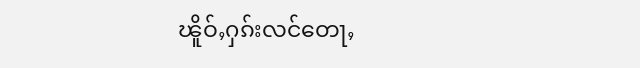ၽိူဝ်ႇႁၵ်းလင်တေႃႇ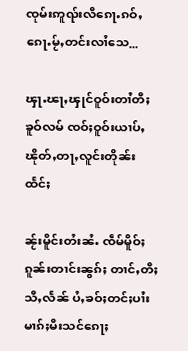ၸုမ်းဢူၺ်းလီၵေႃႉၵဝ်ႇၵေႃႉမႂ်ႇတင်းလၢႆသေ...

ၾႃႉၽႃႇၾုင်ဝူဝ်းတၢႆတီႈၶူဝ်လမ် ၸဝ်ႈဝူဝ်းယၢပ်ႇၽိုတ်ႇတႃႇလူင်းတိုၼ်းထႅင်ႈ

ၼႂ်းမိူင်းတႆးၼႆႉ ၸဵမ်မိူဝ်ႈၵူၼ်းတၢင်းၼွၵ်ႈ တၢင်ႇတီႈသီႇလႅၼ် ပႆႇၶဝ်ႈတင်ႈပၢႆးမၢၵ်ႈမီးသင်ၵေႃႈ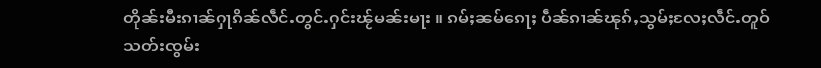တိုၼ်းမီးၵၢၼ်ႁႃၵိၼ်လဵင်ႉတွင်ႉႁင်းၽႂ်မၼ်းမႃး ။ ၵမ်ႈၼမ်ၵေႃႈ ပဵၼ်ၵၢၼ်ၽုၵ်ႇသွမ်ႈလႄႈလဵင်ႉတူဝ်သတ်းၸွမ်း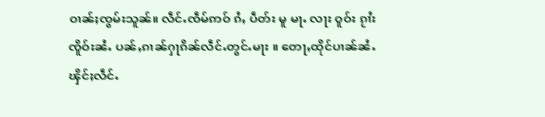ဝၢၼ်ႈၸွမ်းသူၼ်။ လဵင်ႉၸဵမ်ဢဝ် ၵႆႇ ပဵတ်း မူ မႃႉ လႃး ဝူဝ်း ၵႂၢႆးၸိူဝ်းၼႆႉ ပၼ်ႇၵၢၼ်ႁႃၵိၼ်လဵင်ႉတွင်ႉမႃး ။ တေႃႇထိုင်ပၢၼ်ၼႆႉ ၾိင်ႈလဵင်ႉ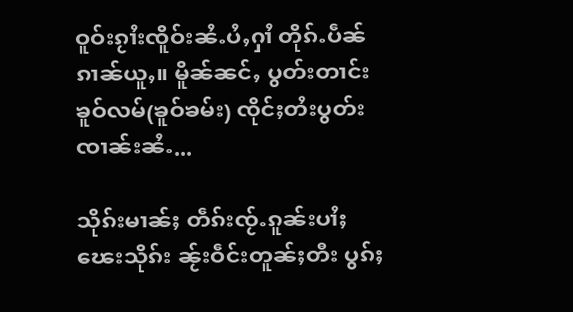ဝူဝ်းၵႂၢႆးၸိူဝ်းၼႆႉပႆႇႁၢႆ တိုၵ်ႉပဵၼ်ၵၢၼ်ယူႇ။ မိူၼ်ၼင်ႇ ပွတ်းတၢင်းၶူဝ်လမ်(ၶူဝ်ၶမ်း) ၸိုင်ႈတႆးပွတ်းၸၢၼ်းၼႆႉ...

သိုၵ်းမၢၼ်ႈ တဵၵ်းၸႂ်ႉၵူၼ်းပၢႆႈၽေးသိုၵ်း ၼႂ်းဝဵင်းတူၼ်ႈတီး ပွၵ်ႈ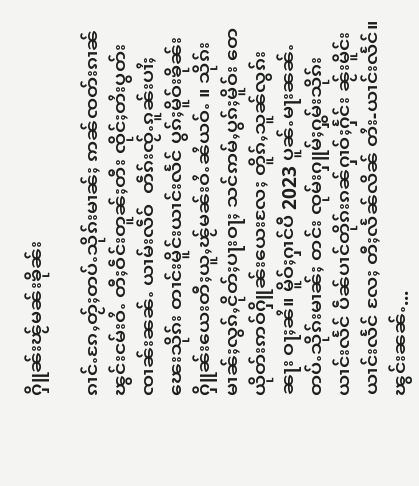ႁိူၼ်းၽႂ်မၼ်းၶိုၼ်း

ၵၢင်ႉၵႄႇတႂ်ႈတပ်ႉသိုၵ်းမၢၼ်ႈ ဢၼ်ၸတ်းၵၢၼ်ၽွင်းငမ်းဝႆႉ တီႈဝဵင်းတူၼ်ႈတီး ၸိုင်ႈတႆးပွတ်းၸၢၼ်းၼၼ်ႉ ယၢမ်းလဵဝ်  တဵၵ်းၸႂ်ႉၵူၼ်းပၢႆႈၽေးသိုၵ်း တၢင်းမိူင်းယၢင်းလႅင် ပွၵ်ႈမိူဝ်းၶိုၼ်းႁိူၼ်းယေးတီႈယူႇၽႂ်မၼ်းဝႆႉၼႆယဝ်ႉ ။ သိုၵ်းမၢၼ်ႈလွၵ်ႇငိုတ်ႈပႃးဝႃႈ သင်ဢမ်ႇပွၵ်ႈမိူဝ်း တေယိုတ်းဢဝ်ႁိူၼ်းယေးလႄႈ တိူၵ်ႇသူၼ်လွၵ်းၼႃး ဝႃႈၼႆ။ မိူဝ်ႈႁၢင်ပီ 2023 ပူၼ်ႉမႃးၼၼ်ႉ တပ်ႉသိုၵ်းမၢၼ်ႈ တင်း ၸုမ်းႁူမ်ႈႁွမ်းသိုၵ်းယၢင်းလႅင် ပဵၼ်ပၢင်တိုၵ်းၵၼ်ႁၢဝ်ႈႁႅင်း ၼႂ်းမိူင်းယၢင်းလႅင် လႄႈ တီႈလႅၼ်လိၼ် တႆး-ယၢင်းလႅင်။ ၽွင်းၼၼ်ႉ...